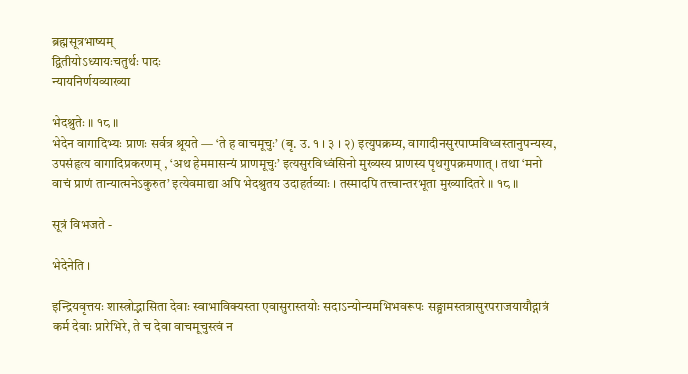ब्रह्मसूत्रभाष्यम्
द्वितीयोऽध्यायःचतुर्थः पादः
न्यायनिर्णयव्याख्या

भेदश्रुतेः ॥ १८ ॥
भेदेन वागादिभ्यः प्राणः सर्वत्र श्रूयते — ‘ते ह वाचमूचुः’ (बृ. उ. १ । ३ । २) इत्युपक्रम्य, वागादीनसुरपाप्मविध्वस्तानुपन्यस्य, उपसंहृत्य वागादिप्रकरणम् , ‘अथ हेममासन्यं प्राणमूचुः’ इत्यसुरविध्वंसिनो मुख्यस्य प्राणस्य पृथगुपक्रमणात् । तथा ‘मनो वाचं प्राणं तान्यात्मनेऽकुरुत’ इत्येवमाद्या अपि भेदश्रुतय उदाहर्तव्याः । तस्मादपि तत्त्वान्तरभूता मुख्यादितरे ॥ १८ ॥

सूत्रं विभजते -

भेदेनेति ।

इन्द्रियवृत्तयः शास्त्रोद्भासिता देवाः स्वाभाविक्यस्ता एवासुरास्तयोः सदाऽन्योन्यमभिभवरूपः सङ्ग्रामस्तत्रासुरपराजयायौद्गात्रं कर्म देवाः प्रारेभिरे, ते च देवा वाचमूचुस्त्वं न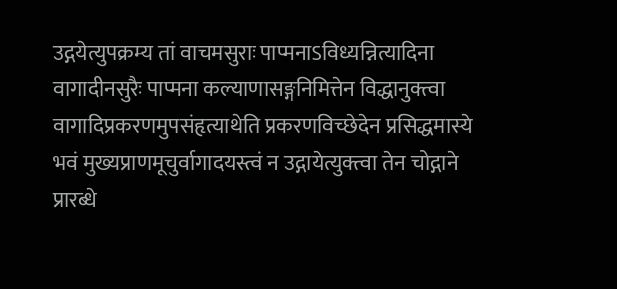उद्गयेत्युपक्रम्य तां वाचमसुराः पाप्मनाऽविध्यन्नित्यादिना वागादीनसुरैः पाप्मना कल्याणासङ्गनिमित्तेन विद्धानुक्त्वा वागादिप्रकरणमुपसंहृत्याथेति प्रकरणविच्छेदेन प्रसिद्धमास्ये भवं मुख्यप्राणमूचुर्वागादयस्त्वं न उद्गायेत्युक्त्वा तेन चोद्गाने प्रारब्धे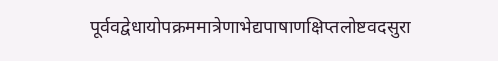पूर्ववद्वेधायोपक्रममात्रेणाभेद्यपाषाणक्षिप्तलोष्टवदसुरा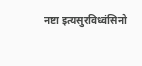नष्टा इत्यसुरविध्वंसिनो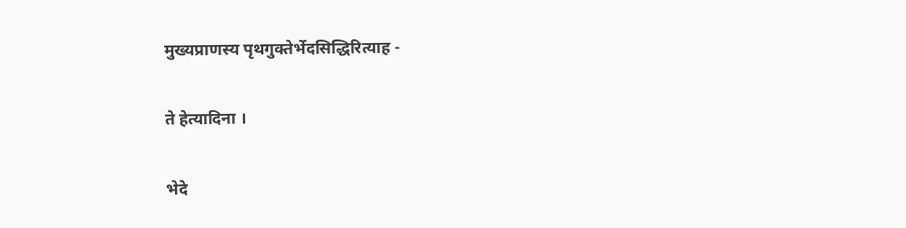मुख्यप्राणस्य पृथगुक्तेर्भेदसिद्धिरित्याह -

ते हेत्यादिना ।

भेदे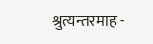श्रुत्यन्तरमाह -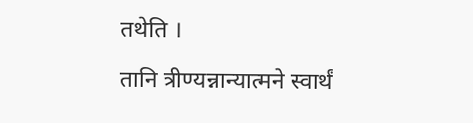तथेति ।

तानि त्रीण्यन्नान्यात्मने स्वार्थं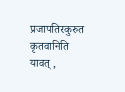प्रजापतिरकुरुत कृतवानिति यावत् ,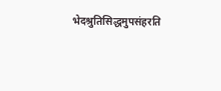भेदश्रुतिसिद्धमुपसंहरति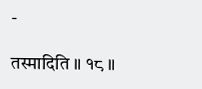-

तस्मादिति ॥ १८ ॥